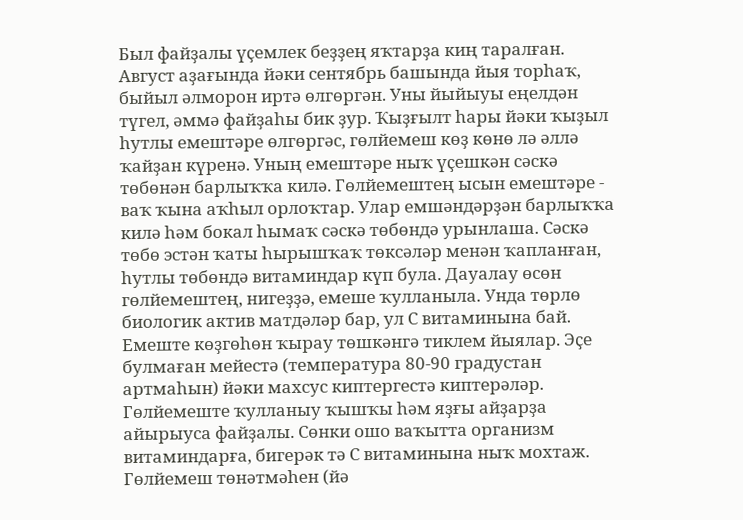Был файҙалы үҫемлек беҙҙең яҡтарҙа киң таралған. Август аҙағында йәки сентябрь башында йыя торһаҡ, быйыл әлморон иртә өлгөргән. Уны йыйыуы еңелдән түгел, әммә файҙаһы бик ҙур. Ҡыҙғылт һары йәки ҡыҙыл һутлы емештәре өлгөргәс, гөлйемеш көҙ көнө лә әллә ҡайҙан күренә. Уның емештәре ныҡ үҫешкән сәскә төбөнән барлыҡҡа килә. Гөлйемештең ысын емештәре - ваҡ ҡына аҡһыл орлоҡтар. Улар емшәндәрҙән барлыҡҡа килә һәм бокал һымаҡ сәскә төбөндә урынлаша. Сәскә төбө эстән ҡаты һырышҡаҡ төксәләр менән ҡапланған, һутлы төбөндә витаминдар күп була. Дауалау өсөн гөлйемештең, нигеҙҙә, емеше ҡулланыла. Унда төрлө биологик актив матдәләр бар, ул С витаминына бай. Емеште көҙгөһөн ҡырау төшкәнгә тиклем йыялар. Эҫе булмаған мейестә (температура 80-90 градустан артмаһын) йәки махсус киптергестә киптерәләр. Гөлйемеште ҡулланыу ҡышҡы һәм яҙғы айҙарҙа айырыуса файҙалы. Сөнки ошо ваҡытта организм витаминдарға, бигерәк тә С витаминына ныҡ мохтаж. Гөлйемеш төнәтмәһен (йә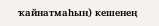ҡайнатмаһын) кешенең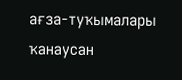ағза-туҡымалары ҡанаусан